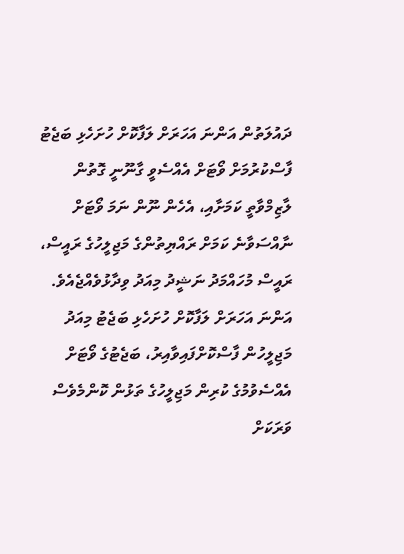ދައުލަތުން އަންނަ އަހަރަށް ލަފާކޮށް ހުށަހެޅި ބަޖެޓު ފާސްކުރުމަށް ވޯޓަށް އެއްސެވީ ގާނޫނީ ގޮތުން ލާޒިމްވާތީ ކަމަށާއި، އެހެން ނޫން ނަމަ ވޯޓަށް ނާއްސަވާނެ ކަމަށް ރައްޔިތުންގެ މަޖިލީހުގެ ރައީސް، ރައީސް މުހައްމަދު ނަޝީދު މިއަދު ވިދާޅުވެއްޖެއެވެ.
އަންނަ އަހަރަށް ލަފާކޮށް ހުށަހެޅި ބަޖެޓު މިއަދު މަޖިލީހުން ފާސްކޮށްފައިވާއިރު، ބަޖެޓުގެ ވޯޓަށް އެއްސެވުމުގެ ކުރިން މަޖިލީހުގެ ތަޅުން ކޮންމެވެސް ވަރަކަށް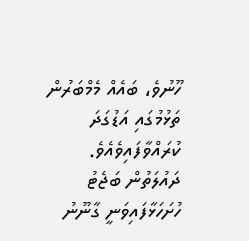ހޫނުވެ، ބައެއް މެމްބަރުން ތަޅުމުގައި އަޑުގަދަ ކުރައްވާފައިވެއެވެ.
ދައުލަތުން ބަޖެޓު ހުށަހަޅާފައިވަނީ ގާނޫނު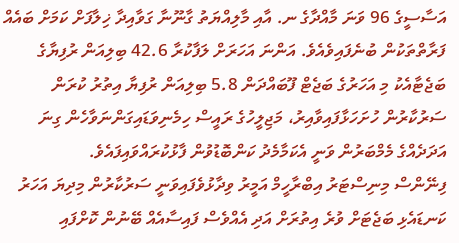އަސާސީގެ 96 ވަނަ މާއްދާގެ ނ. އާއި މާލިއްޔަތު ގާނޫނާ ގަވާއިދާ ޚިލާފަށް ކަމަށް ބައެއް ފަރާތްތަކުން ބުނެފައިވެއެވެ. އަންނަ އަހަރަށް ލަފާކުރާ 42.6 ބިލިއަން ރުފިޔާގެ ބަޖެޓާއެކު މި އަހަރުގެ ބަޖެޓް ފޫބައްދަން 5.8 ބިލިއަން ރުފިޔާ އިތުރު ކުރަން ސަރުކާރުން ހުށަހަޅާފައިވާއިރު، މަޖިލީހުގެ ރައީސް ހިމެނިވަޑައިގަންނަވާހެން ގިނަ އަދަދެއްގެ މެމްބަރުން ވަނީ އެކަމާމެދު ކަންބޮޑުވުން ފާޅުކުރައްވައިފައެވެ.
ފިނޭންސް މިނިސްޓަރު އިބްރާހީމް އަމީރު ވިދާޅުވެފައިވަނީ ސަރުކާރުން މިދިޔަ އަހަރު ކަނޑައެޅި ބަޖެޓަށް ވުރެ އިތުރަށް އަދި އެއްވެސް ފައިސާއެއް ބޭނުން ކޮށްފައި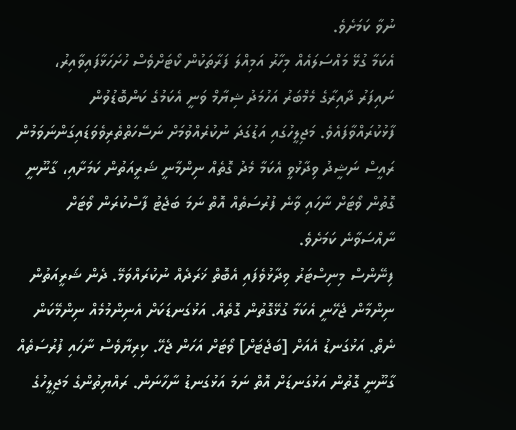ނުވާ ކަމަށެވެ.
އެކަމާ ގުޅޭ މައްސަލައެއް މިހާރު އަމިއްލަ ފަރާތަކުން ކޯޓަށްވެސް ހުށަހަޅާފައިވާއިރު، ނައިފަރު ދާއިރާގެ މެމްބަރު އަހުމަދު ޝިޔާމް ވަނީ އެކަމުގެ ކަންބޮޑުވުން ފާޅުކުރައްވާފައެވެ. މަޖިލީހުގައި އަޑުގަދަ ނުކުރެއްވުމަށް ނަސޭހަތްތެރިވެވަޑައިގަންނަވަމުން ރައީސް ނަޝީދު ވިދާޅުވީ އެކަމާ މެދު ގޮތެއް ނިންމާނީ ޝަރީއަތުން ކަމަށާއި، ގާނޫނީ ގޮތުން ވޯޓަށް ނާހައި ވާނެ ފުރުސަތެއް އޮތް ނަމަ ބަޖެޓު ފާސްކުރަން ވޯޓަށް ނާއްސަވާނެ ކަމަށެވެ.
ފިނޭންސް މިނިސްޓަރު ވިދާޅުވެފައި އެބޮތް ޚަރަދެއް ނުކުރައްވަމޭ. ދެން ޝަރީއަތުން ނިންމާން ޖެހޭނީ އެކަމާ ގުޅޭގޮތުން ގޮތެއް. އަޅުގަނޑަކަށް އެނިންމުމެއް ނިންމޭކަން ނެތް. އަޅުގަނޑު އެއަށް [ބަޖެޓަށް] ވޯޓަށް އަހަން ޖެހޭ. ކިރިޔާވެސް ނާހައި ފުރުސަތެއް ގާނޫނީ ގޮތުން އަޅުގަނޑަށް އޮތް ނަމަ އަޅުގަނޑު ނާހާނަން. ރައްޔިތުންގެ މަޖިލީހުގެ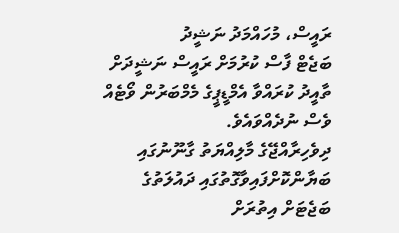ރައީސް، މުހައްމަދު ނަޝީދު
ބަޖެޓް ފާސް ކުރުމަށް ރައީސް ނަޝީދަށް ތާއީދު ކުރައްވާ އެމްޑީޕީގެ މެމްބަރުން ވޯޓެއް ވެސް ނުދެއްވައެވެ.
ދިވެހިރާއްޖޭގެ މާލިއްޔަތު ގާނޫނުގައި ބަޔާންކޮށްފައިވާގޮތުގައި ދައުލަތުގެ ބަޖެޓަށް އިތުރަށް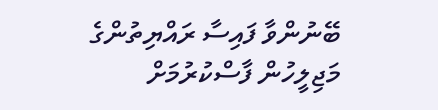ބޭނުންވާ ފައިސާ ރައްޔިތުންގެ މަޖިލީހުން ފާސްކުރުމަށް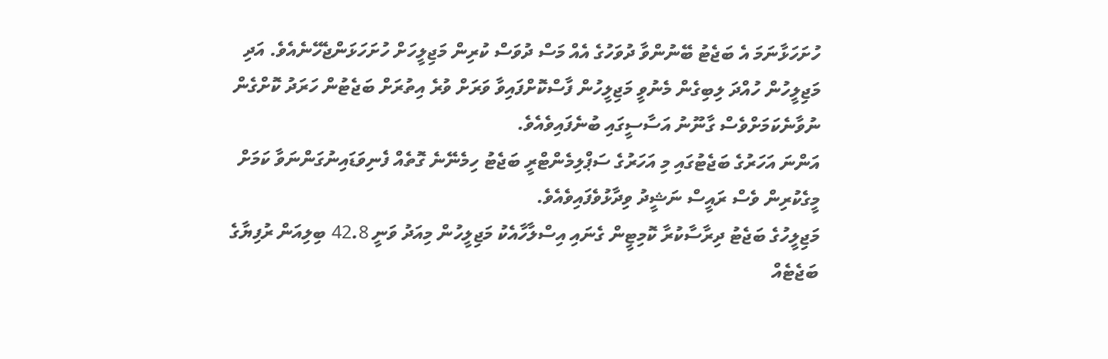ހުށަހަޅާނަމަ އެ ބަޖެޓު ބޭނުންވާ ދުވަހުގެ އެއް މަސް ދުވަސް ކުރިން މަޖިލީހަށް ހުށަހަޅަންޖެހޭނެއެވެ. އަދި މަޖިލީހުން ހުއްދަ ލިބިގެން މެނުވީ މަޖިލީހުން ފާސްކޮށްފައިވާ ވަރަށް ވުރެ އިތުރަށް ބަޖެޓުން ހަރަދު ކޮށްގެން ނުވާނެކަމަށްވެސް ގާނޫނު އަސާސީގައި ބުނެފައިވެއެވެ.
އަންނަ އަހަރުގެ ބަޖެޓުގައި މި އަހަރުގެ ސަޕްލިމެންޓްރީ ބަޖެޓު ހިމެނޭނެ ގޮތެއް ފެނިވަޑައިނުގަންނަވާ ކަމަށް މީގެކުރިން ވެސް ރައީސް ނަޝީދު ވިދާޅުވެފައިވެއެވެ.
މަޖިލީހުގެ ބަޖެޓު ދިރާސާކުރާ ކޮމިޓީން ގެނައި އިސްލާހާއެކު މަޖިލީހުން މިއަދު ވަނީ 42.8 ބިލިއަން ރުފިޔާގެ ބަޖެޓެއް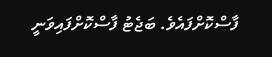ފާސްކޮށްފައެވެ. ބަޖެޓު ފާސްކޮށްފައިވަނީ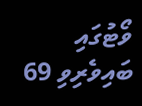ވޯޓުގައި ބައިވެރިވި 69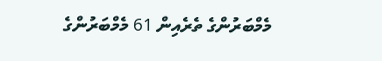މެމްބަރުންގެ ތެރެއިން 61 މެމްބަރުންގެ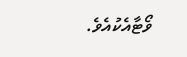ވޯޓާއެކުއެވެ.